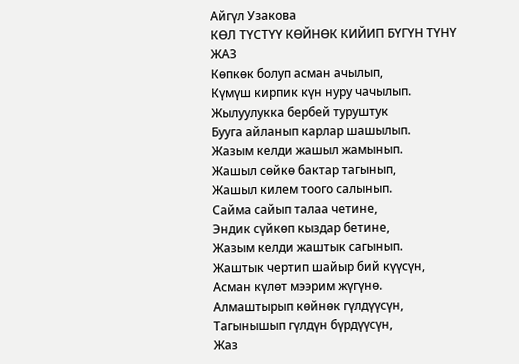Айгүл Узакова
КӨЛ ТҮСТҮҮ КӨЙНӨК КИЙИП БҮГҮН ТҮНҮ
ЖАЗ
Көпкөк болуп асман ачылып,
Күмүш кирпик күн нуру чачылып.
Жылуулукка бербей туруштук
Бууга айланып карлар шашылып.
Жазым келди жашыл жамынып.
Жашыл сөйкө бактар тагынып,
Жашыл килем тоого салынып.
Сайма сайып талаа четине,
Эндик сүйкөп кыздар бетине,
Жазым келди жаштык сагынып.
Жаштык чертип шайыр бий күүсүн,
Асман күлөт мээрим жүгүнө.
Алмаштырып көйнөк гүлдүүсүн,
Тагынышып гүлдүн бүрдүүсүн,
Жаз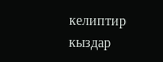келиптир кыздар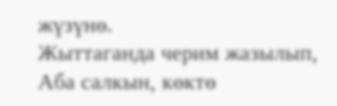жүзүнө.
Жыттаганда черим жазылып,
Аба салкын, көктө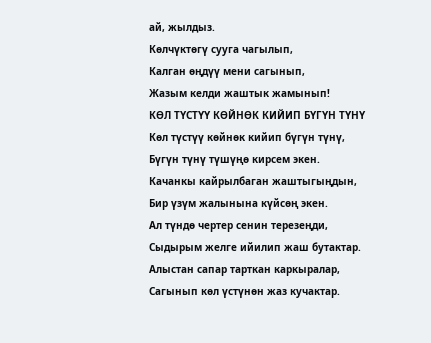ай, жылдыз.
Көлчүктөгү сууга чагылып,
Калган өңдүү мени сагынып,
Жазым келди жаштык жамынып!
КӨЛ ТҮСТҮҮ КӨЙНӨК КИЙИП БҮГҮН ТҮНҮ
Көл түстүү көйнөк кийип бүгүн түнү,
Бүгүн түнү түшүңө кирсем экен.
Качанкы кайрылбаган жаштыгыңдын,
Бир үзүм жалынына күйсөң экен.
Ал түндө чертер сенин терезеңди,
Сыдырым желге ийилип жаш бутактар.
Алыстан сапар тарткан каркыралар,
Сагынып көл үстүнөн жаз кучактар.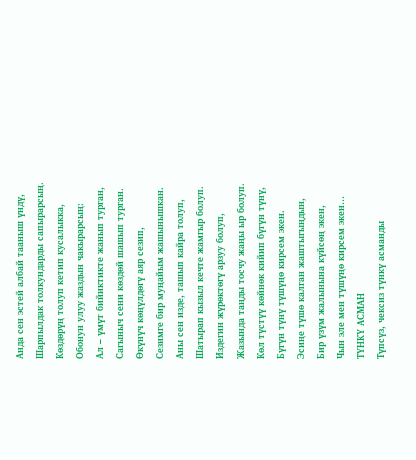Анда сен эстей албай тааныш үндү,
Шарпылдак толкундарды сапырарсың.
Көздөрүң толуп кетип кусалыкка,
Обонун улуу жаздын чакырарсың:
Ал – үмүт бийиктикте жанып турган,
Сагыныч сени көздөй шашып турган.
Өкүнүч көңүлдөгү аяр сезип,
Сезимге бир муңайым жашынышкан.
Аны сен изде, ташып кайра толуп,
Шатырап кызыл кечте жамгыр болуп.
Издегин жүрөктөгү арзуу болуп,
Жазында таңды тосчу жаңы ыр болуп.
Көл түстүү көйнөк кийип бүгүн түнү,
Бүгүн түнү түшүңө кирсем экен.
Эсиңе түшө калган жаштыгыңдын,
Бир үзүм жалынына күйсөң экен,
Чын эле мен түшүңө кирсем экен…
ТҮНКҮ АСМАН
Түпсүз, чексиз түнкү асманды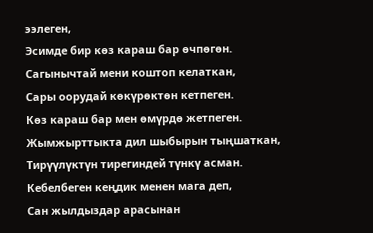ээлеген,
Эсимде бир көз караш бар өчпөгөн.
Сагынычтай мени коштоп келаткан,
Сары оорудай көкүрөктөн кетпеген.
Көз караш бар мен өмүрдө жетпеген.
Жымжырттыкта дил шыбырын тыңшаткан,
Тирүүлүктүн тирегиндей түнкү асман.
Кебелбеген кеңдик менен мага деп,
Сан жылдыздар арасынан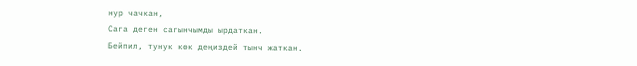нур чачкан,
Сага деген сагынчымды ырдаткан.
Бейпил, тунук көк деңиздей тынч жаткан.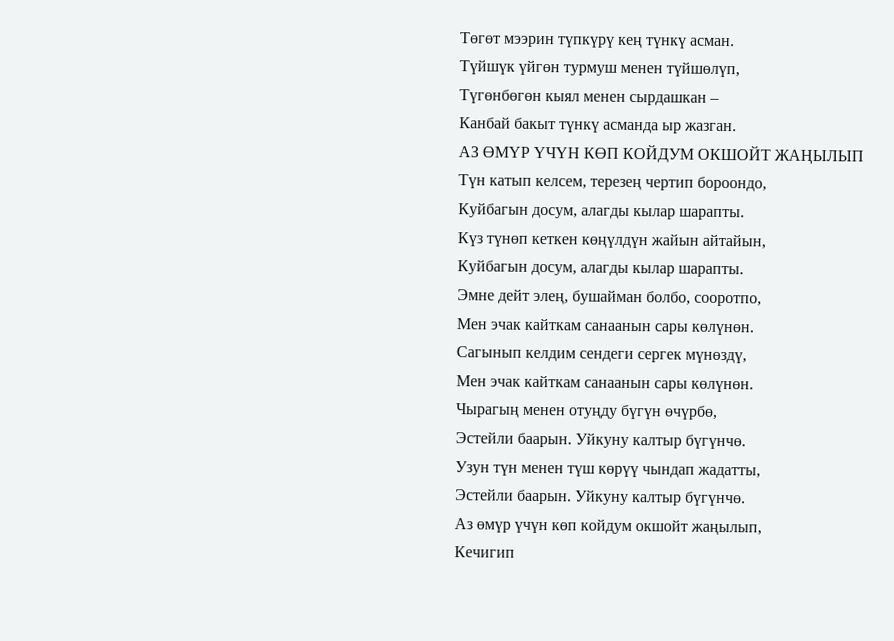Төгөт мээрин түпкүрү кең түнкү асман.
Түйшүк үйгөн турмуш менен түйшөлүп,
Түгөнбөгөн кыял менен сырдашкан –
Канбай бакыт түнкү асманда ыр жазган.
АЗ ӨМҮР ҮЧҮН КӨП КОЙДУМ ОКШОЙТ ЖАҢЫЛЫП
Түн катып келсем, терезең чертип бороондо,
Куйбагын досум, алагды кылар шарапты.
Күз түнөп кеткен көңүлдүн жайын айтайын,
Куйбагын досум, алагды кылар шарапты.
Эмне дейт элең, бушайман болбо, сооротпо,
Мен эчак кайткам санаанын сары көлүнөн.
Сагынып келдим сендеги сергек мүнөздү,
Мен эчак кайткам санаанын сары көлүнөн.
Чырагың менен отуңду бүгүн өчүрбө,
Эстейли баарын. Уйкуну калтыр бүгүнчө.
Узун түн менен түш көрүү чындап жадатты,
Эстейли баарын. Уйкуну калтыр бүгүнчө.
Аз өмүр үчүн көп койдум окшойт жаңылып,
Кечигип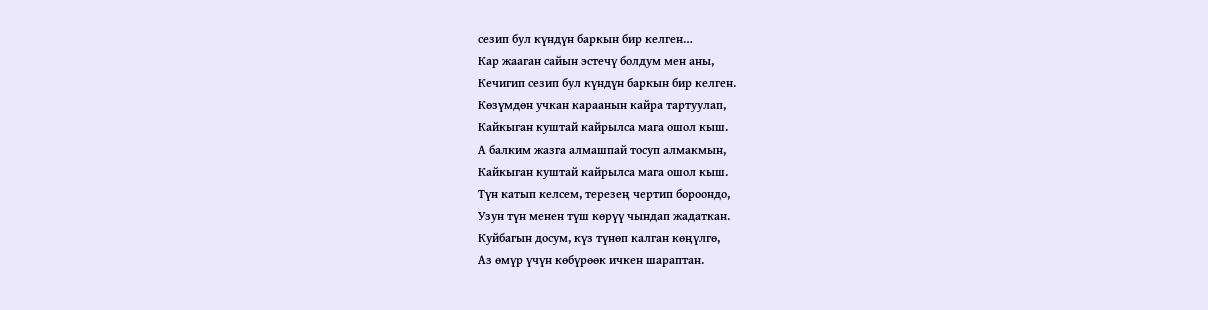сезип бул күндүн баркын бир келген…
Кар жааган сайын эстечү болдум мен аны,
Кечигип сезип бул күндүн баркын бир келген.
Көзүмдөн учкан караанын кайра тартуулап,
Кайкыган куштай кайрылса мага ошол кыш.
А балким жазга алмашпай тосуп алмакмын,
Кайкыган куштай кайрылса мага ошол кыш.
Түн катып келсем, терезең чертип бороондо,
Узун түн менен түш көрүү чындап жадаткан.
Куйбагын досум, күз түнөп калган көңүлгө,
Аз өмүр үчүн көбүрөөк ичкен шараптан.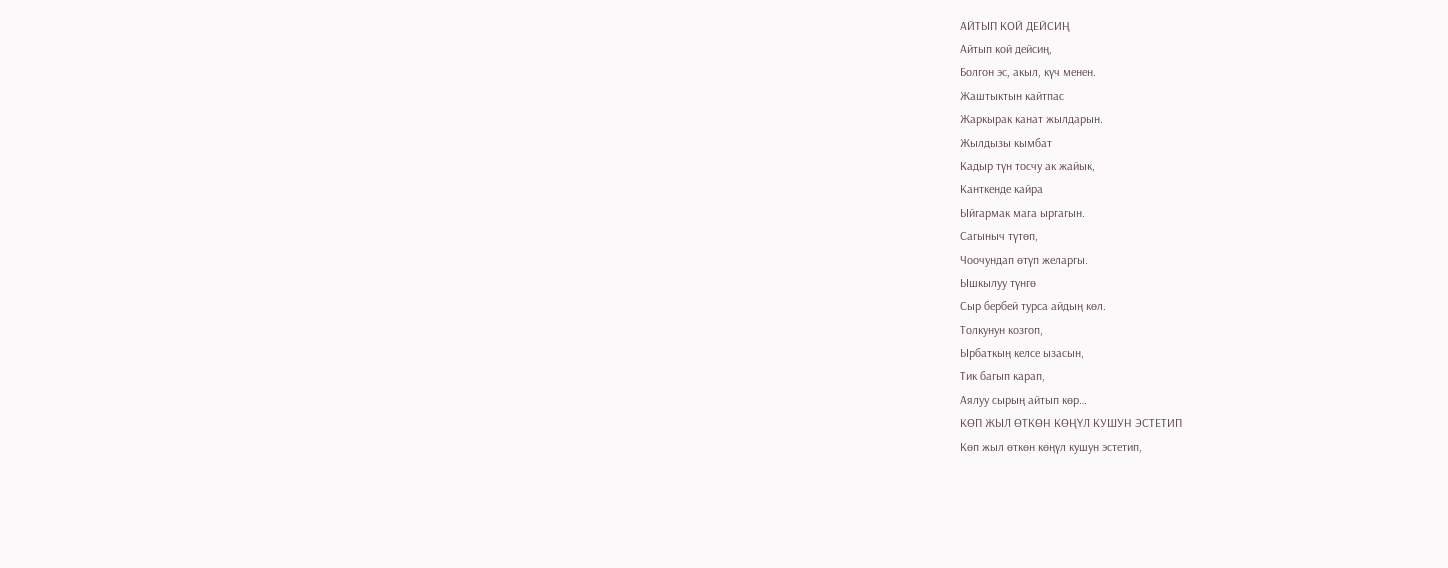АЙТЫП КОЙ ДЕЙСИҢ
Айтып кой дейсиң,
Болгон эс, акыл, күч менен.
Жаштыктын кайтпас
Жаркырак канат жылдарын.
Жылдызы кымбат
Кадыр түн тосчу ак жайык,
Канткенде кайра
Ыйгармак мага ыргагын.
Сагыныч түтөп,
Чоочундап өтүп желаргы.
Ышкылуу түнгө
Сыр бербей турса айдың көл.
Толкунун козгоп,
Ырбаткың келсе ызасын,
Тик багып карап,
Аялуу сырың айтып көр…
КӨП ЖЫЛ ӨТКӨН КӨҢҮЛ КУШУН ЭСТЕТИП
Көп жыл өткөн көңүл кушун эстетип,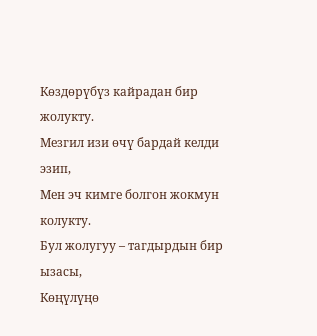Көздөрүбүз кайрадан бир жолукту.
Мезгил изи өчү бардай келди эзип,
Мен эч кимге болгон жокмун колукту.
Бул жолугуу – тагдырдын бир ызасы,
Көңүлүңө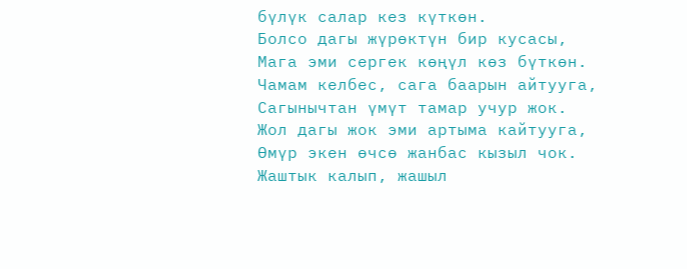бүлүк салар кез күткөн.
Болсо дагы жүрөктүн бир кусасы,
Мага эми сергек көңүл көз бүткөн.
Чамам келбес, сага баарын айтууга,
Сагынычтан үмүт тамар учур жок.
Жол дагы жок эми артыма кайтууга,
Өмүр экен өчсө жанбас кызыл чок.
Жаштык калып, жашыл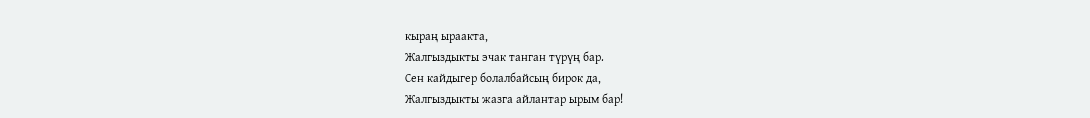кыраң ыраакта,
Жалгыздыкты эчак танган түрүң бар.
Сен кайдыгер болалбайсың бирок да,
Жалгыздыкты жазга айлантар ырым бар!